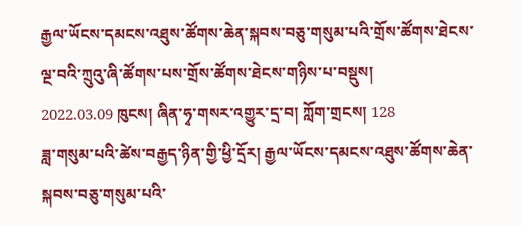རྒྱལ་ཡོངས་དམངས་འཐུས་ཚོགས་ཆེན་སྐབས་བཅུ་གསུམ་པའི་གྲོས་ཚོགས་ཐེངས་ལྔ་བའི་ཀྲུའུ་ཞི་ཚོགས་པས་གྲོས་ཚོགས་ཐེངས་གཉིས་པ་བསྡུས།
2022.03.09 ཁུངས། ཞིན་ཧྭ་གསར་འགྱུར་དྲ་བ། ཀློག་གྲངས། 128
ཟླ་གསུམ་པའི་ཚེས་བརྒྱད་ཉིན་གྱི་ཕྱི་དྲོར། རྒྱལ་ཡོངས་དམངས་འཐུས་ཚོགས་ཆེན་སྐབས་བཅུ་གསུམ་པའི་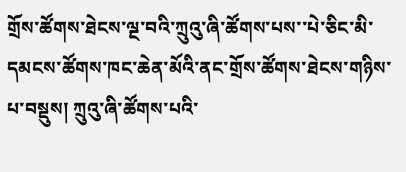གྲོས་ཚོགས་ཐེངས་ལྔ་བའི་ཀྲུའུ་ཞི་ཚོགས་པས་་པེ་ཅིང་མི་དམངས་ཚོགས་ཁང་ཆེན་མོའི་ནང་གྲོས་ཚོགས་ཐེངས་གཉིས་པ་བསྡུས། ཀྲུའུ་ཞི་ཚོགས་པའི་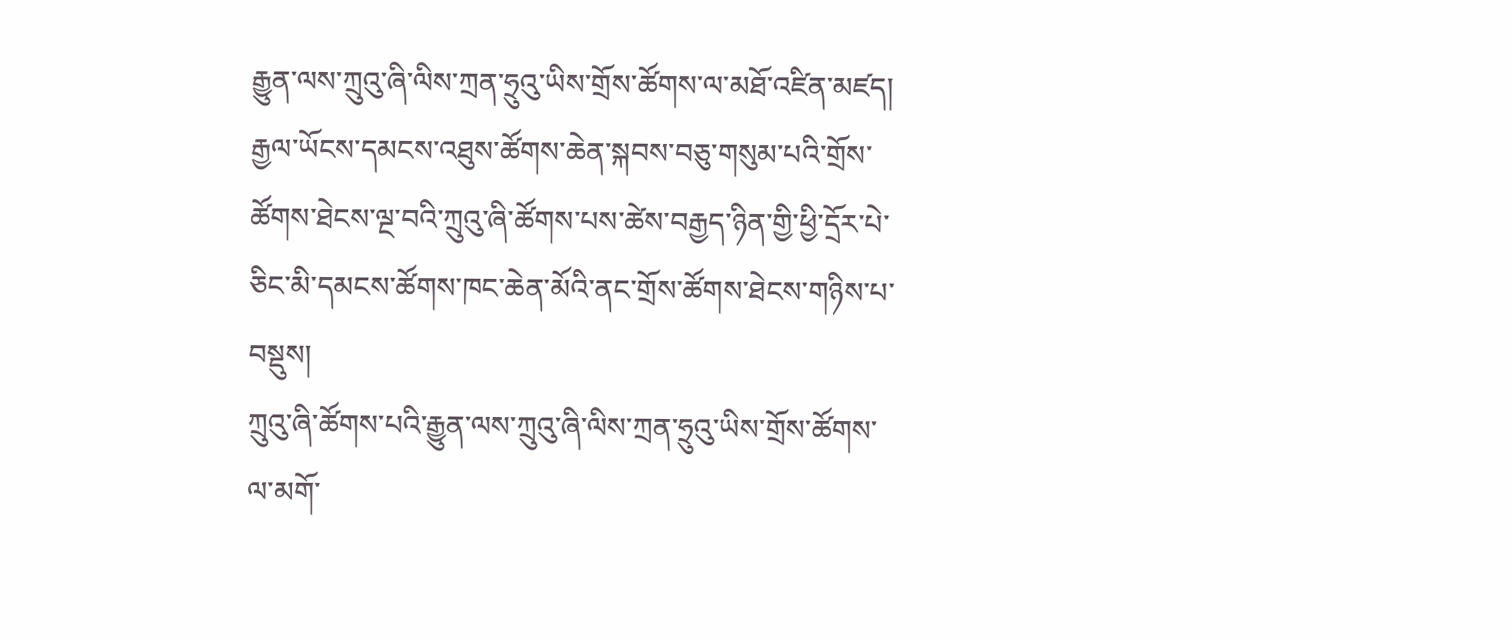རྒྱུན་ལས་ཀྲུའུ་ཞི་ལིས་ཀྲན་ཧྲུའུ་ཡིས་གྲོས་ཚོགས་ལ་མཐོ་འཛིན་མཛད།
རྒྱལ་ཡོངས་དམངས་འཐུས་ཚོགས་ཆེན་སྐབས་བཅུ་གསུམ་པའི་གྲོས་ཚོགས་ཐེངས་ལྔ་བའི་ཀྲུའུ་ཞི་ཚོགས་པས་ཚེས་བརྒྱད་ཉིན་གྱི་ཕྱི་དྲོར་པེ་ཅིང་མི་དམངས་ཚོགས་ཁང་ཆེན་མོའི་ནང་གྲོས་ཚོགས་ཐེངས་གཉིས་པ་བསྡུས།
ཀྲུའུ་ཞི་ཚོགས་པའི་རྒྱུན་ལས་ཀྲུའུ་ཞི་ལིས་ཀྲན་ཧྲུའུ་ཡིས་གྲོས་ཚོགས་ལ་མགོ་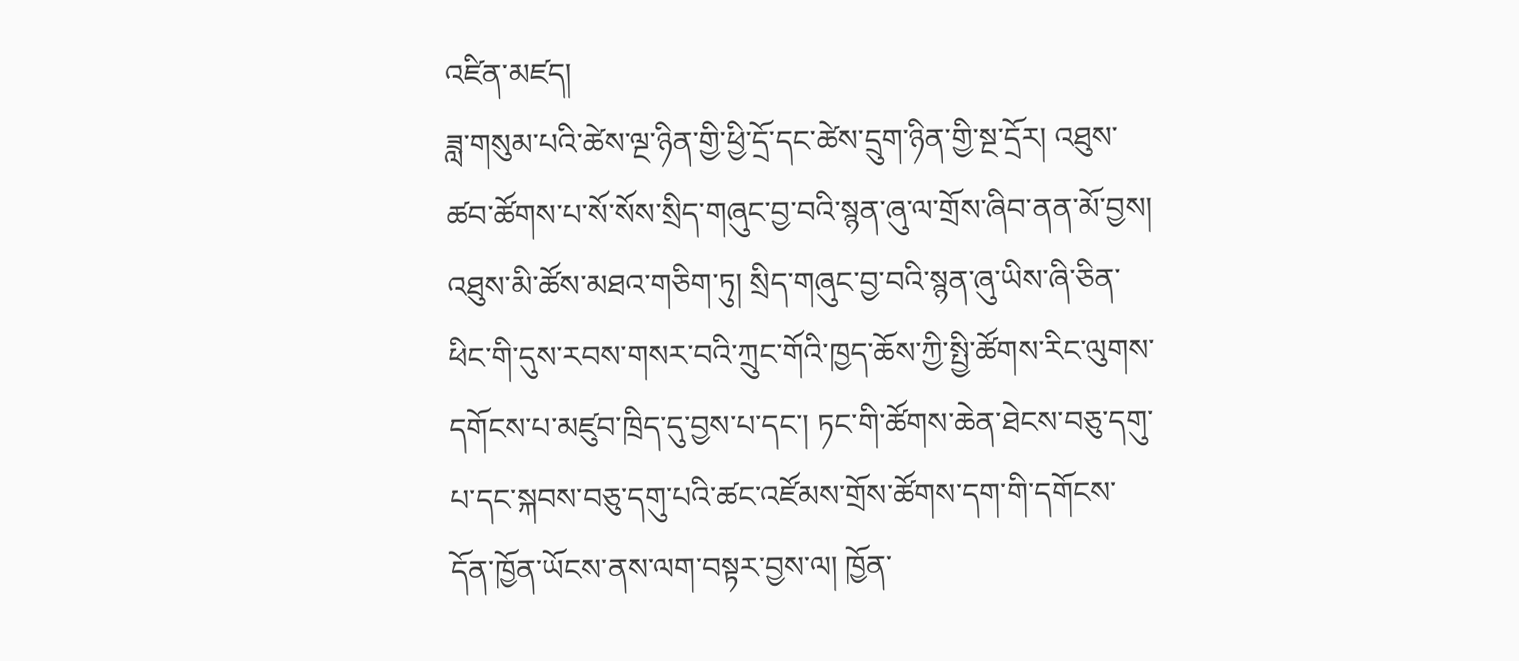འཛིན་མཛད།
ཟླ་གསུམ་པའི་ཚེས་ལྔ་ཉིན་གྱི་ཕྱི་དྲོ་དང་ཚེས་དྲུག་ཉིན་གྱི་སྔ་དྲོར། འཐུས་ཚབ་ཚོགས་པ་སོ་སོས་སྲིད་གཞུང་བྱ་བའི་སྙན་ཞུ་ལ་གྲོས་ཞིབ་ནན་མོ་བྱས། འཐུས་མི་ཚོས་མཐའ་གཅིག་ཏུ། སྲིད་གཞུང་བྱ་བའི་སྙན་ཞུ་ཡིས་ཞི་ཅིན་ཕིང་གི་དུས་རབས་གསར་བའི་ཀྲུང་གོའི་ཁྱད་ཆོས་ཀྱི་སྤྱི་ཚོགས་རིང་ལུགས་དགོངས་པ་མཛུབ་ཁྲིད་དུ་བྱས་པ་དང་། ཏང་གི་ཚོགས་ཆེན་ཐེངས་བཅུ་དགུ་པ་དང་སྐབས་བཅུ་དགུ་པའི་ཚང་འཛོམས་གྲོས་ཚོགས་དག་གི་དགོངས་དོན་ཁྱོན་ཡོངས་ནས་ལག་བསྟར་བྱས་ལ། ཁྱོན་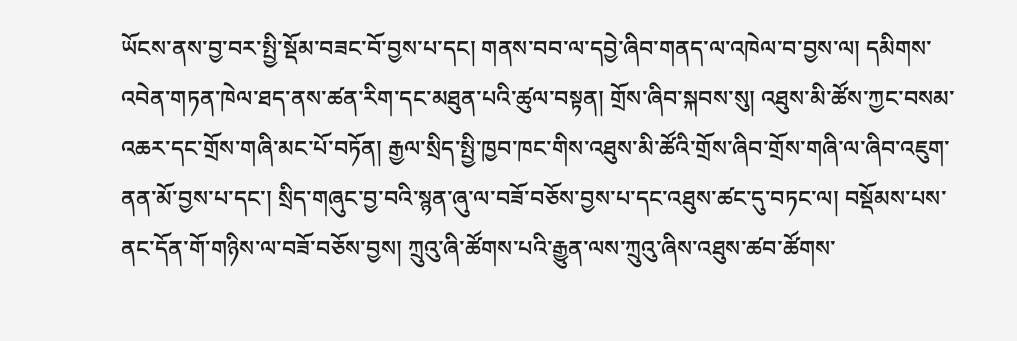ཡོངས་ནས་བྱ་བར་སྤྱི་སྡོམ་བཟང་བོ་བྱས་པ་དང། གནས་བབ་ལ་དབྱེ་ཞིབ་གནད་ལ་འཁེལ་བ་བྱས་ལ། དམིགས་འབེན་གཏན་ཁེལ་ཐད་ནས་ཚན་རིག་དང་མཐུན་པའི་ཚུལ་བསྟན། གྲོས་ཞིབ་སྐབས་སུ། འཐུས་མི་ཚོས་ཀྱང་བསམ་འཆར་དང་གྲོས་གཞི་མང་པོ་བཏོན། རྒྱལ་སྲིད་སྤྱི་ཁྱབ་ཁང་གིས་འཐུས་མི་ཚོའི་གྲོས་ཞིབ་གྲོས་གཞི་ལ་ཞིབ་འཇུག་ནན་མོ་བྱས་པ་དང་། སྲིད་གཞུང་བྱ་བའི་སྙན་ཞུ་ལ་བཟོ་བཅོས་བྱས་པ་དང་འཐུས་ཚང་དུ་བཏང་ལ། བསྡོམས་པས་ནང་དོན་གོ་གཉིས་ལ་བཟོ་བཅོས་བྱས། ཀྲུའུ་ཞི་ཚོགས་པའི་རྒྱུན་ལས་ཀྲུའུ་ཞིས་འཐུས་ཚབ་ཚོགས་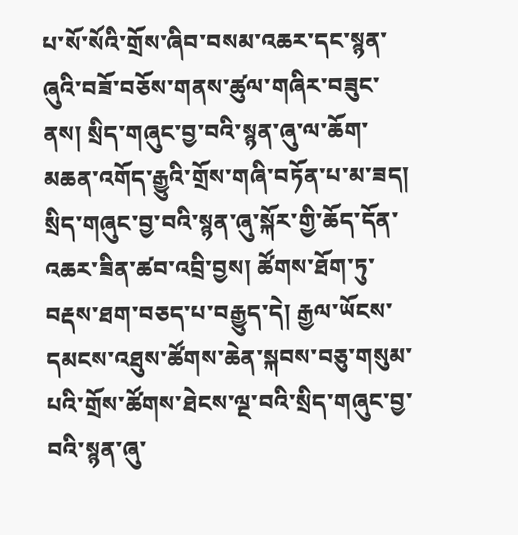པ་སོ་སོའི་གྲོས་ཞིབ་བསམ་འཆར་དང་སྙན་ཞུའི་བཟོ་བཅོས་གནས་ཚུལ་གཞིར་བཟུང་ནས། སྲིད་གཞུང་བྱ་བའི་སྙན་ཞུ་ལ་ཆོག་མཆན་འགོད་རྒྱུའི་གྲོས་གཞི་བཏོན་པ་མ་ཟད། སྲིད་གཞུང་བྱ་བའི་སྙན་ཞུ་སྐོར་གྱི་ཆོད་དོན་འཆར་ཟིན་ཚབ་འབྲི་བྱས། ཚོགས་ཐོག་ཏུ་བརྡས་ཐག་བཅད་པ་བརྒྱུད་དེ། རྒྱལ་ཡོངས་དམངས་འཐུས་ཚོགས་ཆེན་སྐབས་བཅུ་གསུམ་པའི་གྲོས་ཚོགས་ཐེངས་ལྔ་བའི་སྲིད་གཞུང་བྱ་བའི་སྙན་ཞུ་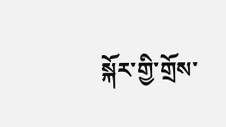སྐོར་གྱི་གྲོས་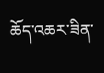ཆོད་འཆར་ཟིན་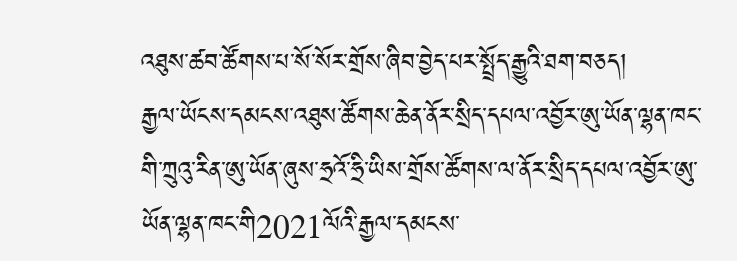འཐུས་ཚབ་ཚོགས་པ་སོ་སོར་གྲོས་ཞིབ་བྱེད་པར་སྤྲོད་རྒྱུའི་ཐག་བཅད།
རྒྱལ་ཡོངས་དམངས་འཐུས་ཚོགས་ཆེན་ནོར་སྲིད་དཔལ་འབྱོར་ཨུ་ཡོན་ལྷན་ཁང་གི་ཀྲུའུ་རིན་ཨུ་ཡོན་ཞུས་ཧྲའོ་ཧྲི་ཡིས་གྲོས་ཚོགས་ལ་ནོར་སྲིད་དཔལ་འབྱོར་ཨུ་ཡོན་ལྷན་ཁང་གི2021ལོའི་རྒྱལ་དམངས་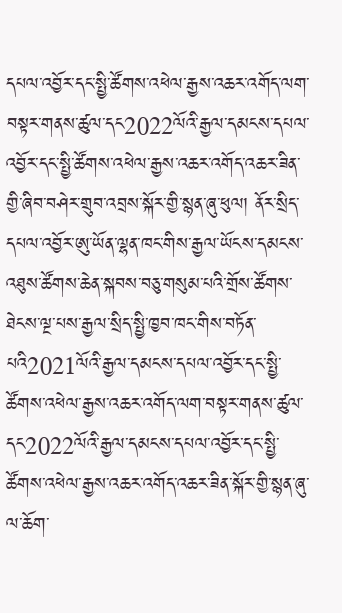དཔལ་འབྱོར་དང་སྤྱི་ཚོགས་འཕེལ་རྒྱས་འཆར་འགོད་ལག་བསྟར་གནས་ཚུལ་དང2022ལོའི་རྒྱལ་དམངས་དཔལ་འབྱོར་དང་སྤྱི་ཚོགས་འཕེལ་རྒྱས་འཆར་འགོད་འཆར་ཟིན་གྱི་ཞིབ་བཤེར་གྲུབ་འབྲས་སྐོར་གྱི་སྙན་ཞུ་ཕུལ། ནོར་སྲིད་དཔལ་འབྱོར་ཨུ་ཡོན་ལྷན་ཁང་གིས་རྒྱལ་ཡོངས་དམངས་འཐུས་ཚོགས་ཆེན་སྐབས་བཅུ་གསུམ་པའི་གྲོས་ཚོགས་ཐེངས་ལྔ་པས་རྒྱལ་སྲིད་སྤྱི་ཁྱབ་ཁང་གིས་བཏོན་པའི2021ལོའི་རྒྱལ་དམངས་དཔལ་འབྱོར་དང་སྤྱི་ཚོགས་འཕེལ་རྒྱས་འཆར་འགོད་ལག་བསྟར་གནས་ཚུལ་དང2022ལོའི་རྒྱལ་དམངས་དཔལ་འབྱོར་དང་སྤྱི་ཚོགས་འཕེལ་རྒྱས་འཆར་འགོད་འཆར་ཟིན་སྐོར་གྱི་སྙན་ཞུ་ལ་ཆོག་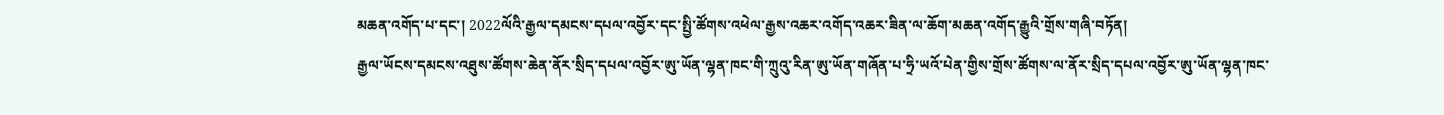མཆན་འགོད་པ་དང་། 2022ལོའི་རྒྱལ་དམངས་དཔལ་འབྱོར་དང་སྤྱི་ཚོགས་འཕེལ་རྒྱས་འཆར་འགོད་འཆར་ཟིན་ལ་ཆོག་མཆན་འགོད་རྒྱུའི་གྲོས་གཞི་བཏོན།
རྒྱལ་ཡོངས་དམངས་འཐུས་ཚོགས་ཆེན་ནོར་སྲིད་དཔལ་འབྱོར་ཨུ་ཡོན་ལྷན་ཁང་གི་ཀྲུའུ་རིན་ཨུ་ཡོན་གཞོན་པ་ཧྲི་ཡའོ་པེན་གྱིས་གྲོས་ཚོགས་ལ་ནོར་སྲིད་དཔལ་འབྱོར་ཨུ་ཡོན་ལྷན་ཁང་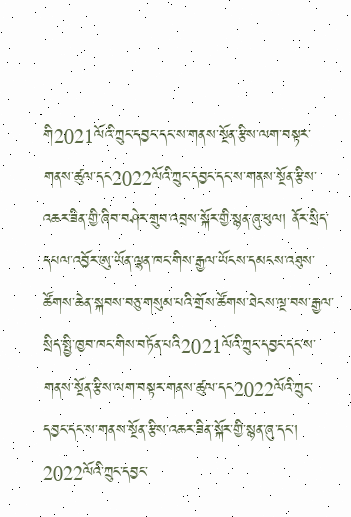གི2021ལོའི་ཀྲུང་དབྱང་དང་ས་གནས་སྔོན་རྩིས་ལག་བསྟར་གནས་ཚུལ་དང2022ལོའི་ཀྲུང་དབྱང་དང་ས་གནས་སྔོན་རྩིས་འཆར་ཟིན་གྱི་ཞིབ་བཤེར་གྲུབ་འབྲས་སྐོར་གྱི་སྙན་ཞུ་ཕུལ། ནོར་སྲིད་དཔལ་འབྱོར་ཨུ་ཡོན་ལྷན་ཁང་གིས་རྒྱལ་ཡོངས་དམངས་འཐུས་ཚོགས་ཆེན་སྐབས་བཅུ་གསུམ་པའི་གྲོས་ཚོགས་ཐེངས་ལྔ་བས་རྒྱལ་སྲིད་སྤྱི་ཁྱབ་ཁང་གིས་བཏོན་པའི2021ལོའི་ཀྲུང་དབྱང་དང་ས་གནས་སྔོན་རྩིས་ལག་བསྟར་གནས་ཚུལ་དང2022ལོའི་ཀྲུང་དབྱང་དང་ས་གནས་སྔོན་རྩིས་འཆར་ཟིན་སྐོར་གྱི་སྙན་ཞུ་དང་། 2022ལོའི་ཀྲུང་དབྱང་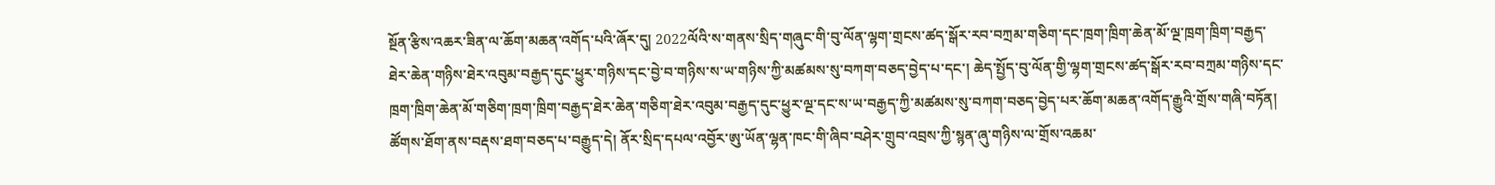སྔོན་རྩིས་འཆར་ཟིན་ལ་ཆོག་མཆན་འགོད་པའི་ཞོར་དུ། 2022ལོའི་ས་གནས་སྲིད་གཞུང་གི་བུ་ལོན་ལྷག་གྲངས་ཚད་སྒོར་རབ་བཀྲམ་གཅིག་དང་ཁྲག་ཁྲིག་ཆེན་མོ་ལྔ་ཁྲག་ཁྲིག་བརྒྱད་ཐེར་ཆེན་གཉིས་ཐེར་འབུམ་བརྒྱད་དུང་ཕྱུར་གཉིས་དང་བྱེ་བ་གཉིས་ས་ཡ་གཉིས་ཀྱི་མཚམས་སུ་བཀག་བཅད་བྱེད་པ་དང་། ཆེད་སྤྱོད་བུ་ལོན་གྱི་ལྷག་གྲངས་ཚད་སྒོར་རབ་བཀྲམ་གཉིས་དང་ཁྲག་ཁྲིག་ཆེན་མོ་གཅིག་ཁྲག་ཁྲིག་བརྒྱད་ཐེར་ཆེན་གཅིག་ཐེར་འབུམ་བརྒྱད་དུང་ཕྱུར་ལྔ་དང་ས་ཡ་བརྒྱད་ཀྱི་མཚམས་སུ་བཀག་བཅད་བྱེད་པར་ཆོག་མཆན་འགོད་རྒྱུའི་གྲོས་གཞི་བཏོན།
ཚོགས་ཐོག་ནས་བརྡས་ཐག་བཅད་པ་བརྒྱུད་དེ། ནོར་སྲིད་དཔལ་འབྱོར་ཨུ་ཡོན་ལྷན་ཁང་གི་ཞིབ་བཤེར་གྲུབ་འབྲས་ཀྱི་སྙན་ཞུ་གཉིས་ལ་གྲོས་འཆམ་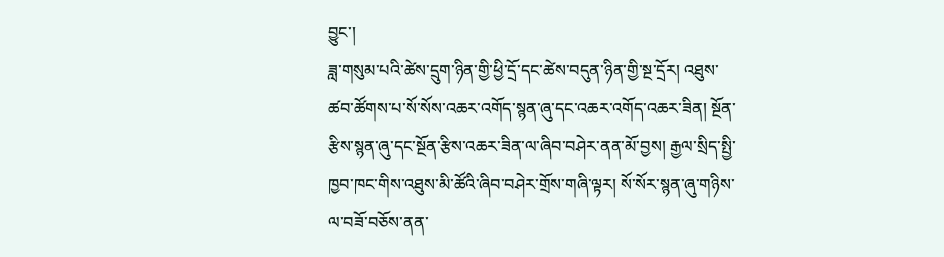བྱུང་།
ཟླ་གསུམ་པའི་ཚེས་དྲུག་ཉིན་གྱི་ཕྱི་དྲོ་དང་ཚེས་བདུན་ཉིན་གྱི་སྔ་དྲོར། འཐུས་ཚབ་ཚོགས་པ་སོ་སོས་འཆར་འགོད་སྙན་ཞུ་དང་འཆར་འགོད་འཆར་ཟིན། སྔོན་རྩིས་སྙན་ཞུ་དང་སྔོན་རྩིས་འཆར་ཟིན་ལ་ཞིབ་བཤེར་ནན་མོ་བྱས། རྒྱལ་སྲིད་སྤྱི་ཁྱབ་ཁང་གིས་འཐུས་མི་ཚོའི་ཞིབ་བཤེར་གྲོས་གཞི་ལྟར། སོ་སོར་སྙན་ཞུ་གཉིས་ལ་བཟོ་བཅོས་ནན་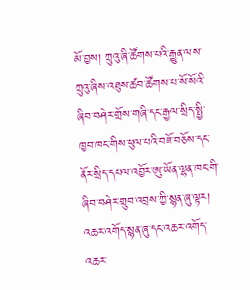མོ་བྱས། ཀྲུའུ་ཞི་ཚོགས་པའི་རྒྱུན་ལས་ཀྲུའུ་ཞིས་འཐུས་ཚབ་ཚོགས་པ་སོ་སོའི་ཞིབ་བཤེར་གྲོས་གཞི་དང་རྒྱལ་སྲིད་སྤྱི་ཁྱབ་ཁང་གིས་ཕུལ་པའི་བཟོ་བཅོས་དང་ནོར་སྲིད་དཔལ་འབྱོར་ཨུ་ཡོན་ལྷན་ཁང་གི་ཞིབ་བཤེར་གྲུབ་འབྲས་ཀྱི་སྙན་ཞུ་ལྟར། འཆར་འགོད་སྙན་ཞུ་དང་འཆར་འགོད་འཆར་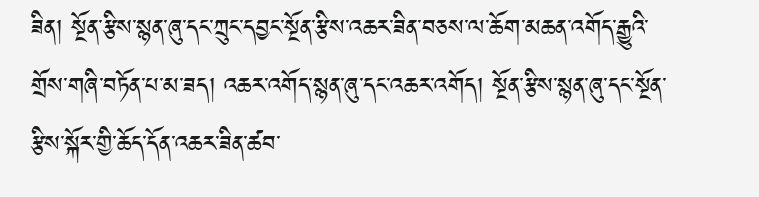ཟིན། སྔོན་རྩིས་སྙན་ཞུ་དང་ཀྲུང་དབྱང་སྔོན་རྩིས་འཆར་ཟིན་བཅས་ལ་ཆོག་མཆན་འགོད་རྒྱུའི་གྲོས་གཞི་བཏོན་པ་མ་ཟད། འཆར་འགོད་སྙན་ཞུ་དང་འཆར་འགོད། སྔོན་རྩིས་སྙན་ཞུ་དང་སྔོན་རྩིས་སྐོར་གྱི་ཆོད་དོན་འཆར་ཟིན་ཚབ་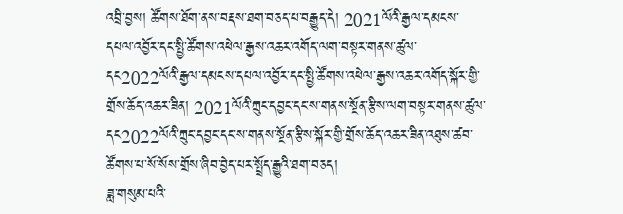འབྲི་བྱས། ཚོགས་ཐོག་ནས་བརྡས་ཐག་བཅད་པ་བརྒྱུད་དེ། 2021ལོའི་རྒྱལ་དམངས་དཔལ་འབྱོར་དང་སྤྱི་ཚོགས་འཕེལ་རྒྱས་འཆར་འགོད་ལག་བསྟར་གནས་ཚུལ་དང2022ལོའི་རྒྱལ་དམངས་དཔལ་འབྱོར་དང་སྤྱི་ཚོགས་འཕེལ་རྒྱས་འཆར་འགོད་སྐོར་གྱི་གྲོས་ཆོད་འཆར་ཟིན། 2021ལོའི་ཀྲུང་དབྱང་དང་ས་གནས་སྔོན་རྩིས་ལག་བསྟར་གནས་ཚུལ་དང2022ལོའི་ཀྲུང་དབྱང་དང་ས་གནས་སྔོན་རྩིས་སྐོར་གྱི་གྲོས་ཆོད་འཆར་ཟིན་འཐུས་ཚབ་ཚོགས་པ་སོ་སོས་གྲོས་ཞིབ་བྱེད་པར་སྤྲོད་རྒྱུའི་ཐག་བཅད།
ཟླ་གསུམ་པའི་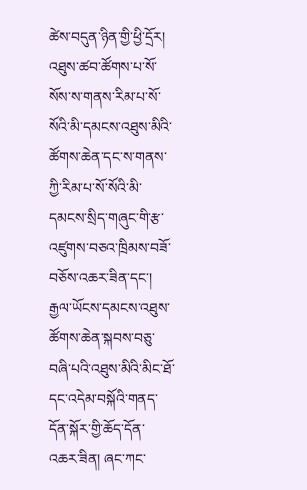ཚེས་བདུན་ཉིན་གྱི་ཕྱི་དྲོར། འཐུས་ཚབ་ཚོགས་པ་སོ་སོས་ས་གནས་རིམ་པ་སོ་སོའི་མི་དམངས་འཐུས་མིའི་ཚོགས་ཆེན་དང་ས་གནས་ཀྱི་རིམ་པ་སོ་སོའི་མི་དམངས་སྲིད་གཞུང་གི་རྩ་འཛུགས་བཅའ་ཁྲིམས་བཟོ་བཅོས་འཆར་ཟིན་དང་། རྒྱལ་ཡོངས་དམངས་འཐུས་ཚོགས་ཆེན་སྐབས་བཅུ་བཞི་པའི་འཐུས་མིའི་མིང་ཐོ་དང་འདེམ་བསྐོའི་གནད་དོན་སྐོར་གྱི་ཆོད་དོན་འཆར་ཟིན། ཞང་ཀང་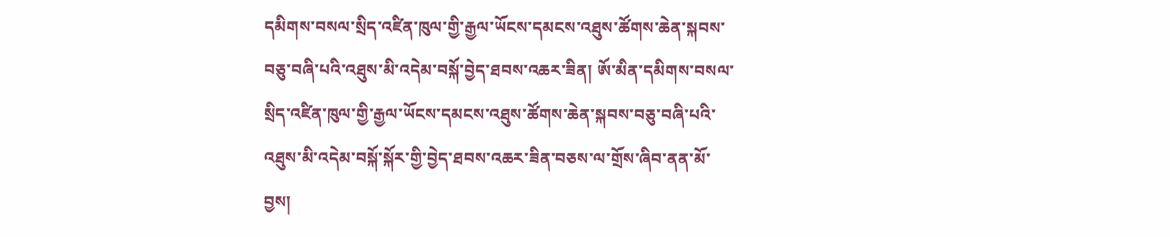དམིགས་བསལ་སྲིད་འཛིན་ཁུལ་གྱི་རྒྱལ་ཡོངས་དམངས་འཐུས་ཚོགས་ཆེན་སྐབས་བཅུ་བཞི་པའི་འཐུས་མི་འདེམ་བསྐོ་བྱེད་ཐབས་འཆར་ཟིན། ཨོ་མིན་དམིགས་བསལ་སྲིད་འཛིན་ཁུལ་གྱི་རྒྱལ་ཡོངས་དམངས་འཐུས་ཚོགས་ཆེན་སྐབས་བཅུ་བཞི་པའི་འཐུས་མི་འདེམ་བསྐོ་སྐོར་གྱི་བྱེད་ཐབས་འཆར་ཟིན་བཅས་ལ་གྲོས་ཞིབ་ནན་མོ་བྱས།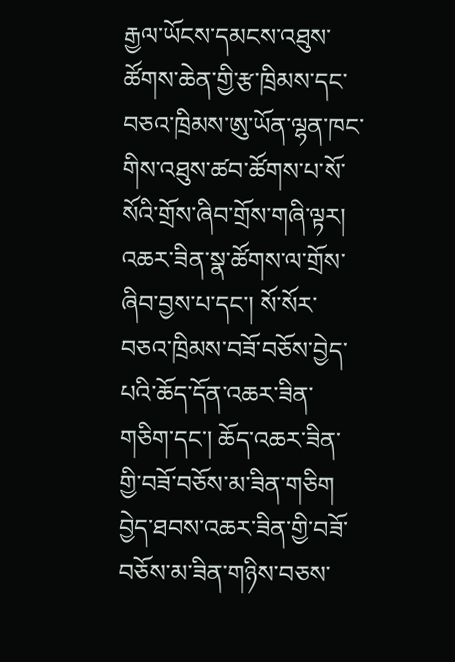རྒྱལ་ཡོངས་དམངས་འཐུས་ཚོགས་ཆེན་གྱི་རྩ་ཁྲིམས་དང་བཅའ་ཁྲིམས་ཨུ་ཡོན་ལྷན་ཁང་གིས་འཐུས་ཚབ་ཚོགས་པ་སོ་སོའི་གྲོས་ཞིབ་གྲོས་གཞི་ལྟར། འཆར་ཟིན་སྣ་ཚོགས་ལ་གྲོས་ཞིབ་བྱས་པ་དང་། སོ་སོར་བཅའ་ཁྲིམས་བཟོ་བཅོས་བྱེད་པའི་ཆོད་དོན་འཆར་ཟིན་གཅིག་དང་། ཆོད་འཆར་ཟིན་གྱི་བཟོ་བཅོས་མ་ཟིན་གཅིག བྱེད་ཐབས་འཆར་ཟིན་གྱི་བཟོ་བཅོས་མ་ཟིན་གཉིས་བཅས་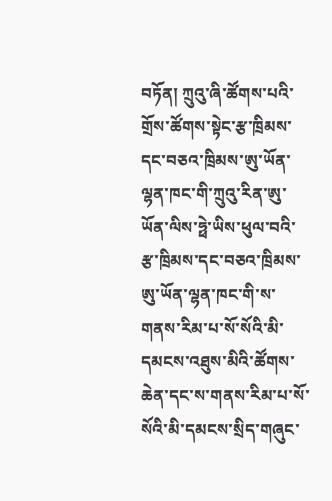བཏོན། ཀྲུའུ་ཞི་ཚོགས་པའི་གྲོས་ཚོགས་སྟེང་རྩ་ཁྲིམས་དང་བཅའ་ཁྲིམས་ཨུ་ཡོན་ལྷན་ཁང་གི་ཀྲུའུ་རིན་ཨུ་ཡོན་ལིས་ཧྥེ་ཡིས་ཕུལ་བའི་རྩ་ཁྲིམས་དང་བཅའ་ཁྲིམས་ཨུ་ཡོན་ལྷན་ཁང་གི་ས་གནས་རིམ་པ་སོ་སོའི་མི་དམངས་འཐུས་མིའི་ཚོགས་ཆེན་དང་ས་གནས་རིམ་པ་སོ་སོའི་མི་དམངས་སྲིད་གཞུང་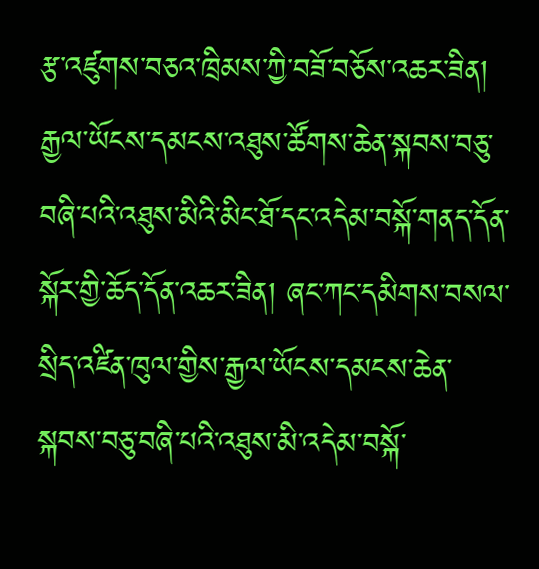རྩ་འཛུགས་བཅའ་ཁྲིམས་ཀྱི་བཟོ་བཅོས་འཆར་ཟིན། རྒྱལ་ཡོངས་དམངས་འཐུས་ཚོགས་ཆེན་སྐབས་བཅུ་བཞི་པའི་འཐུས་མིའི་མིང་ཐོ་དང་འདེམ་བསྐོ་གནད་དོན་སྐོར་གྱི་ཆོད་དོན་འཆར་ཟིན། ཞང་ཀང་དམིགས་བསལ་སྲིད་འཛིན་ཁུལ་གྱིས་རྒྱལ་ཡོངས་དམངས་ཆེན་སྐབས་བཅུ་བཞི་པའི་འཐུས་མི་འདེམ་བསྐོ་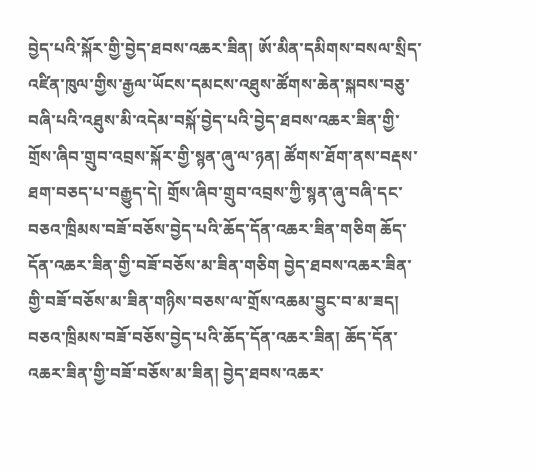བྱེད་པའི་སྐོར་གྱི་བྱེད་ཐབས་འཆར་ཟིན། ཨོ་མིན་དམིགས་བསལ་སྲིད་འཛིན་ཁུལ་གྱིས་རྒྱལ་ཡོངས་དམངས་འཐུས་ཚོགས་ཆེན་སྐབས་བཅུ་བཞི་པའི་འཐུས་མི་འདེམ་བསྐོ་བྱེད་པའི་བྱེད་ཐབས་འཆར་ཟིན་གྱི་གྲོས་ཞིབ་གྲུབ་འབྲས་སྐོར་གྱི་སྙན་ཞུ་ལ་ཉན། ཚོགས་ཐོག་ནས་བརྡས་ཐག་བཅད་པ་བརྒྱུད་དེ། གྲོས་ཞིབ་གྲུབ་འབྲས་ཀྱི་སྙན་ཞུ་བཞི་དང་བཅའ་ཁྲིམས་བཟོ་བཅོས་བྱེད་པའི་ཆོད་དོན་འཆར་ཟིན་གཅིག ཆོད་དོན་འཆར་ཟིན་གྱི་བཟོ་བཅོས་མ་ཟིན་གཅིག བྱེད་ཐབས་འཆར་ཟིན་གྱི་བཟོ་བཅོས་མ་ཟིན་གཉིས་བཅས་ལ་གྲོས་འཆམ་བྱུང་བ་མ་ཟད། བཅའ་ཁྲིམས་བཟོ་བཅོས་བྱེད་པའི་ཆོད་དོན་འཆར་ཟིན། ཆོད་དོན་འཆར་ཟིན་གྱི་བཟོ་བཅོས་མ་ཟིན། བྱེད་ཐབས་འཆར་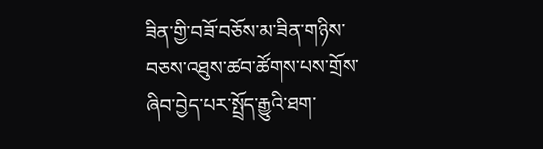ཟིན་གྱི་བཟོ་བཅོས་མ་ཟིན་གཉིས་བཅས་འཐུས་ཚབ་ཚོགས་པས་གྲོས་ཞིབ་བྱེད་པར་སྤྲོད་རྒྱུའི་ཐག་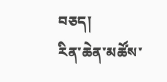བཅད།
རིན་ཆེན་མཚོས་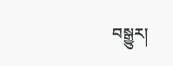བསྒྱུར།